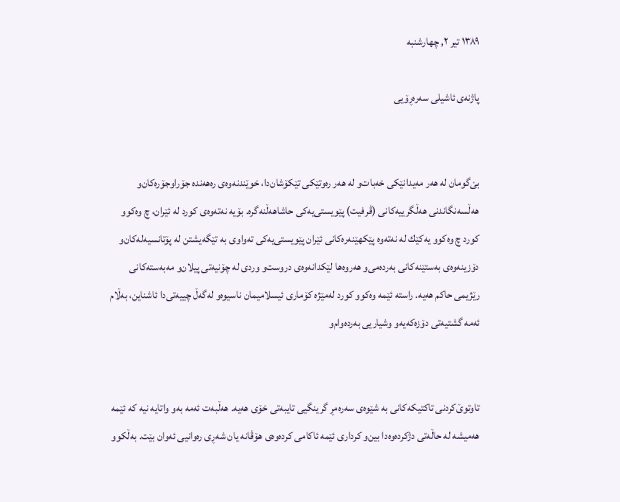۱۳۸۹ تیر ۲, چهارشنبه

پاژنه‌ی‌ ئاشیلی‌ سه‌ره‌ڕۆیی‌‌


بێ‌‌گومان له‌ هه‌ر مه‌یدانێكی‌ خه‌بات‌و له‌ هه‌ر ره‌وتێكی‌ تێكۆشان‌دا، خوێندنه‌وه‌ی‌ ره‌هه‌نده‌ جۆرا‌وجۆره‌كان‌و هه‌ڵسه‌نگاندنی‌ هه‌ڵگرییه‌كانی‌ (ڤرفیت) پێویستی‌‌یه‌كی‌ حاشاهه‌ڵنه‌گره‌. بۆیه‌ نه‌ته‌وه‌ی‌ كورد له‌ ئێران، چ وه‌كوو كورد چ وه‌كوو یه‌كێك له‌ نه‌ته‌وه‌ پێكهێنه‌ره‌كانی‌ ئێران پێویستی‌‌یه‌كی‌ ته‌واوی‌ به‌ تێگه‌یشتن له‌ پۆتانسیه‌له‌كان‌و دۆزینه‌وه‌ی‌ به‌ستێنه‌كانی‌ به‌رده‌می‌‌و هه‌روه‌ها لێكدانه‌وه‌ی‌ دروست‌و وردی‌ له‌ چۆنیه‌تی‌ پیلان‌و مه‌به‌سته‌كانی‌ رێژیمی‌ حاكم هه‌یه‌. راسته‌ ئێمه‌ وه‌كوو كورد له‌مێژه‌ كۆماری‌ ئیسلامیمان ناسیوه‌‌و له‌گه‌ڵ چییه‌تی‌‌دا ئاشناین، به‌ڵام ئه‌مه‌ گشتیه‌تی‌ دۆزه‌كه‌یه‌‌و وشیاریی‌ به‌رده‌وام‌و


تاوتوێ‌‌كردنی‌ تاكتیكه‌كانی‌ به‌ شێوه‌ی‌ سه‌ره‌مڕ گرینگیی‌ تایبه‌تی‌ خۆی‌ هه‌یه‌. هه‌ڵبه‌ت ئه‌مه‌ به‌و واتایه‌ نیه‌ كه‌ ئێمه‌ هه‌میشه‌ له‌ حاڵه‌تی‌ دژكرده‌وه‌دا بین‌و كرداری‌ ئێمه‌ ئاكامی‌ كرده‌وه‌ی‌ هۆڤانه‌ یان شه‌ڕی‌ ره‌وانیی‌ ئه‌وان بێت. به‌ڵكوو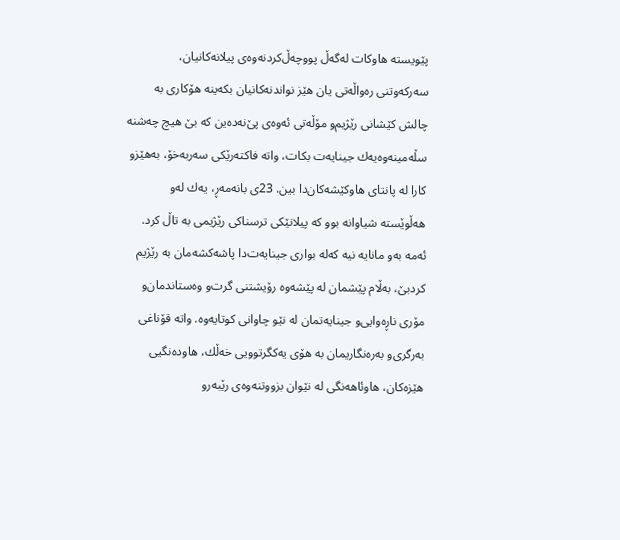پێویسته‌ هاوكات له‌گه‌ڵ پووچه‌ڵ‌كردنه‌وه‌ی‌ پیلانه‌كانیان، سه‌ركه‌وتنی‌ ره‌واڵه‌تی‌ یان هێز نواندنه‌كانیان بكه‌ینه‌ هۆكاری‌ به‌ چالش كێشانی‌ رێژیم‌و مۆڵه‌تی‌ ئه‌وه‌ی‌ پێ‌‌نه‌ده‌ین كه‌ بێ‌ هیچ چه‌شنه‌ سڵه‌مینه‌وه‌یه‌ك جینایه‌ت بكات، واته‌ فاكته‌رێكی‌ سه‌ربه‌خۆ، به‌هێز‌و كارا له‌ پانتای‌ هاوكێشه‌كان‌دا بین. 23ی‌ بانه‌مه‌ڕ، یه‌ك له‌و هه‌ڵوێسته‌ شیاوانه‌ بوو كه‌ پیلانێكی‌ ترسناكی‌ رێژیمی‌ به‌ تاڵ كرد. ئه‌مه‌ به‌و مانایه‌ نیه‌ كه‌له‌ بواری‌ جینایه‌ت‌دا پاشه‌كشه‌مان به‌ رێژیم كردبێ‌، به‌ڵام پێشمان له‌ پێشه‌وه‌ رۆیشتنی‌ گرت‌و وه‌ستاندمان‌و مۆری‌ ناڕه‌وایی‌‌و جینایه‌تمان له‌ نێو چاوانی‌ كوتایه‌وه‌. واته‌ قۆناغی‌ به‌رگری‌‌و به‌ره‌نگاریمان به‌ هۆی‌ یه‌كگرتوویی‌ خه‌ڵك، هاوده‌نگیی‌ هێزه‌كان، هاوئاهه‌نگی‌ له‌ نێوان بزووتنه‌وه‌ی‌ رێبه‌ر‌و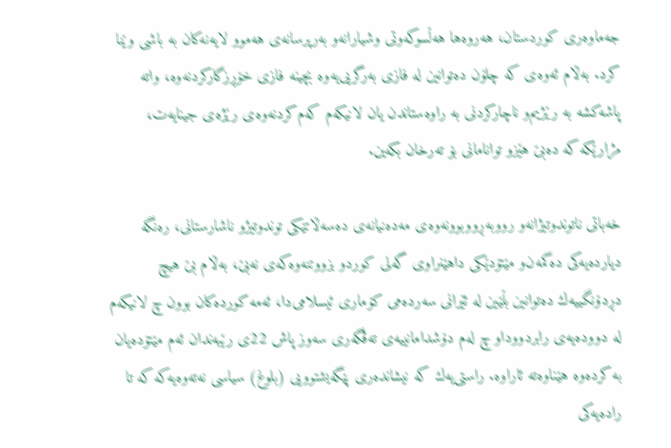جه‌ماوه‌ری‌ كوردستان، هه‌روه‌ها هه‌ڵسوكه‌وتی‌ وشیارانه‌‌و به‌رپرسانه‌ی‌ هه‌موو لایه‌نه‌كان به‌ باشی‌ وێنا كرد. به‌ڵام ئه‌وه‌ی‌ كه‌ چلۆن ده‌توانین له‌ فازی‌ به‌رگریی‌‌یه‌وه‌ بچینه‌ فازی خۆڕزگاركردنه‌وه‌، واته‌ پاشه‌كشه‌ به‌ رێژیم‌و ناچاركردنی‌ به‌ راوه‌ستاندن یان لانیكه‌م كه‌م‌كردنه‌وه‌ی‌ رێژه‌ی‌ جینایه‌ت، مژارێكه‌ كه‌ ده‌بێ‌ هێز‌و توانامانی‌ بۆ ته‌رخان بكه‌ین.

خه‌باتی‌ ناتوند‌وتیژانه‌‌و رووبه‌ڕووبوونه‌وه‌ی‌ مه‌ده‌نیانه‌ی‌ ده‌سه‌ڵاتێكی‌ توندوتیژ‌و ناشارستانی‌، ره‌نگه‌ دیارده‌یه‌كی‌ ده‌گمه‌ن‌و مێتۆدێكی‌ داهێنراوی‌ گه‌لی‌ كورد‌و بزووتنه‌وه‌كه‌ی‌ نه‌بێ‌، به‌ڵام بێ‌ هیچ دڕدۆنگییه‌ك ده‌توانین بڵێین له‌ ئێرانی‌ سه‌رده‌می‌ كۆماری‌ ئیسلامی‌‌دا، ئه‌مه‌ كورده‌كان بوون چ لانیكه‌م له‌ دووده‌یه‌ی‌ رابردوودا‌و چ له‌م دۆشدامانییه‌ی‌ ته‌ڤگه‌ری‌ سه‌وز پاش 22ی‌ رێبه‌ندان ئه‌م مێتۆده‌یان به‌ كرده‌وه‌ هێناوه‌ته‌ ئاراوه‌. راستی‌‌یه‌ك كه‌ نیشانده‌ری‌ پێگه‌یشتوویی‌ (بلوغ) سیاسی‌ نه‌ته‌وه‌یه‌كه‌ كه‌ تا راده‌یه‌كی‌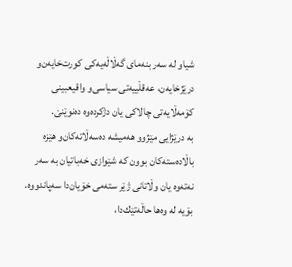شیاو له‌ سه‌ر بنه‌مای‌ گه‌ڵاڵه‌یه‌كی‌ كورت‌خایه‌ن‌و درێژخایه‌ن، عه‌قڵییه‌تی‌ سیاسی‌‌و واقیعبینی‌ كۆمه‌ڵایه‌تی‌ چالاكی‌ یان دژكرده‌وه‌ ده‌نوێنێ‌.
به‌ درێژایی‌ مێژوو هه‌میشه‌ ده‌سه‌ڵاته‌كان‌و هێزه‌ باڵاده‌سته‌كان بوون كه‌ شێوازی‌ خه‌باتیان به‌ سه‌ر نه‌ته‌وه‌ یان وڵاتانی‌ ژێر سته‌می‌ خۆیان‌دا سه‌پاندووه‌. بۆیه‌ له‌ وه‌ها حاڵه‌تێك‌دا،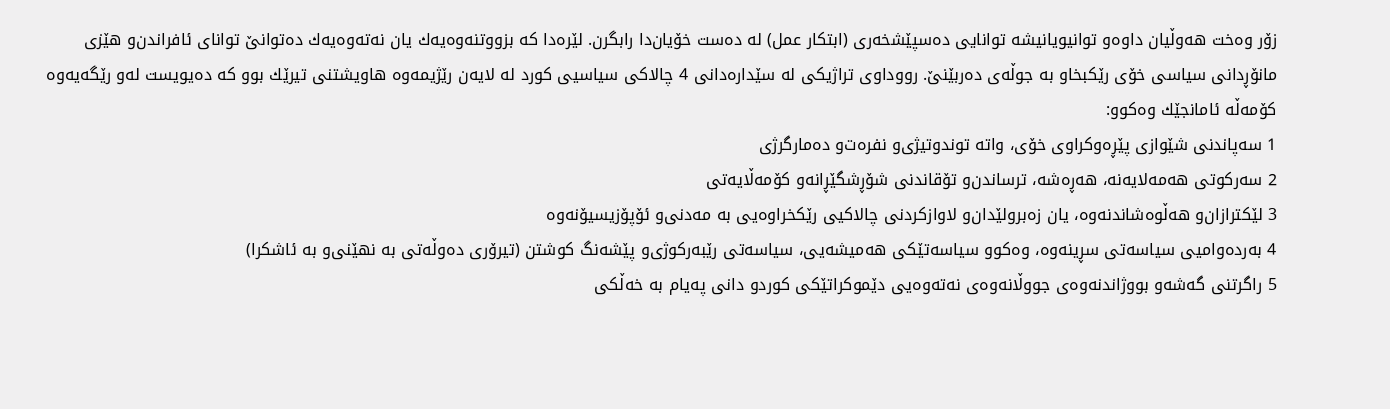زۆر وه‌خت هه‌وڵیان داوه‌‌و توانیویانیشه‌ توانایی‌ ده‌سپێشخه‌ری‌ (ابتكار عمل) له‌ ده‌ست خۆیان‌دا رابگرن. لێره‌دا كه‌ بزووتنه‌وه‌یه‌ك یان نه‌ته‌وه‌یه‌ك ده‌توانێ‌ توانای‌ ئافراندن‌و هێزی‌ مانۆڕدانی‌ سیاسی‌ خۆی‌ رێكبخا‌و به‌ جوڵه‌ی‌ ده‌ربێنێ‌. رووداوی‌ تراژیكی‌ له‌ سێداره‌دانی‌ 4 چالاكی‌ سیاسیی‌ كورد له‌ لایه‌ن رێژیمه‌وه‌ هاویشتنی‌ تیرێك بوو كه‌ ده‌یویست له‌و رێگه‌یه‌وه‌ كۆمه‌ڵه‌ ئامانجێك وه‌كوو:
1 سه‌پاندنی‌ شێوازی‌ پێڕه‌وكراوی‌ خۆی‌، واته‌ توندوتیژی‌‌و نفره‌ت‌و ده‌مارگرژی‌
2 سه‌ركوتی‌ هه‌مه‌لایه‌نه‌، هه‌ڕه‌شه‌، ترساندن‌و تۆقاندنی‌ شۆڕشگێڕانه‌‌و كۆمه‌ڵایه‌تی‌
3 لێكترازان‌و هه‌ڵوه‌شاندنه‌وه‌، یان زه‌بر‌ولێدان‌و لاوازكردنی‌ چالاكیی‌ رێكخراوه‌یی‌ به‌ مه‌دنی‌‌و ئۆپۆزیسیۆنه‌وه‌
4 به‌رده‌وامیی‌ سیاسه‌تی‌ سڕینه‌وه‌، وه‌كوو سیاسه‌تێكی‌ هه‌میشه‌یی‌، سیاسه‌تی‌ رێبه‌ركوژی‌‌و پێشه‌نگ كوشتن (تیرۆری‌ ده‌وڵه‌تی‌ به‌ نهێنی‌‌و به‌ ئاشكرا)
5 راگرتنی‌ گه‌شه‌‌و بووژاندنه‌وه‌ی‌ جووڵانه‌وه‌ی‌ نه‌ته‌وه‌یی‌ دێموكراتێكی‌ كورد‌و دانی‌ په‌یام به‌ خه‌ڵكی‌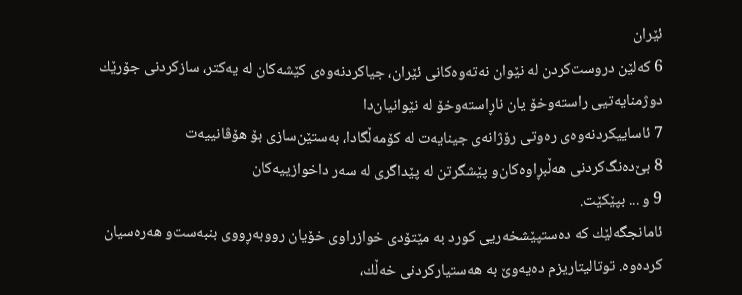ئێران
6 كه‌لێن دروست‌كردن له‌ نێوان نه‌ته‌وه‌كانی‌ ئێران، جیاكردنه‌وه‌ی‌ كێشه‌كان له‌ یه‌كتر، سازكردنی‌ جۆرێك دوژمنایه‌تیی‌ راسته‌وخۆ یان ناڕاسته‌وخۆ له‌ نێوانیان‌دا
7 ئاساییكردنه‌وه‌ی‌ ره‌وتی‌ رۆژانه‌ی‌ جینایه‌ت له‌ كۆمه‌ڵگادا، به‌ستێن‌سازی‌ بۆ هۆڤانییه‌ت
8 بێ‌‌ده‌نگ‌كردنی‌ هه‌ڵبڕاوه‌كان‌و پێشگرتن له‌ پێداگری‌ له‌ سه‌ر داخوازییه‌كان
9 و ... بپێكێت.
ئامانجگه‌لێك كه‌ ده‌ستپێشخه‌ریی‌ كورد به‌ مێتۆدی‌ خوازراوی‌ خۆیان رووبه‌ڕووی‌ بنبه‌ست‌و هه‌ره‌سیان كرده‌وه‌. توتالیتاریزم ده‌یه‌وێ‌ به‌ هه‌ستیاركردنی‌ خه‌ڵك،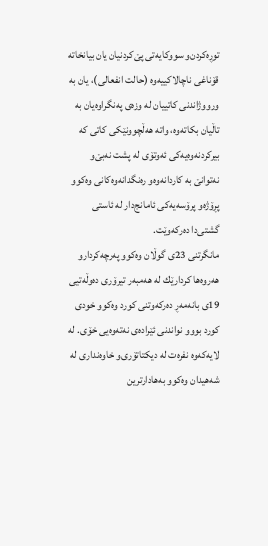توڕه‌كردن‌و سووكایه‌تی‌‌ پێ‌‌كردنیان یان بیانخاته‌ قۆناغی‌ ناچالاكییه‌وه‌ (حالت انفعالی‌)، یان به‌ ورووژاندنی‌ كاتییان له‌ وزه‌ی‌ په‌نگراوه‌یان به‌ تاڵیان بكاته‌وه‌، واته‌ هه‌ڵچوونێكی‌ كاتی‌ كه‌ بیركردنه‌وه‌یه‌كی‌ ئه‌وتۆی‌ له‌ پشت نه‌بێ‌‌و نه‌توانێ‌ به‌ كاردانه‌وه‌‌و ره‌نگدانه‌وه‌كانی‌ وه‌كوو پڕۆژه‌‌و پرۆسه‌یه‌كی‌ ئامانج‌دار له‌ ئاستی‌ گشتی‌‌دا ده‌ركه‌وێت.
مانگرتنی‌ 23ی‌ گوڵان وه‌كوو په‌رچه‌كردار‌و هه‌روه‌ها كردارێك له‌ هه‌مبه‌ر تیرۆری‌ ده‌وڵه‌تیی‌ 19ی‌ بانه‌مه‌ڕ ده‌ركه‌وتنی‌ كورد وه‌كوو خودی‌ كورد بوو‌و نواندنی‌ ئێراده‌ی‌ نه‌ته‌وه‌یی‌ خۆی‌. له‌ لایه‌كه‌وه‌ نفره‌ت له‌ دیكتاتۆری‌‌و خاوه‌نداری‌ له‌ شه‌هیدان وه‌كوو به‌هادارترین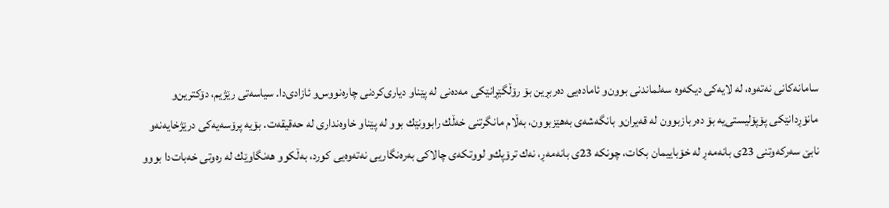سامانه‌كانی‌ نه‌ته‌وه‌، له‌ لایه‌كی‌ دیكه‌وه‌ سه‌لماندنی‌ بوون‌و ئاماده‌یی‌ ده‌ربڕین بۆ رۆڵگێڕانێكی‌ مه‌ده‌نی‌ له‌ پێناو دیاری‌كردنی‌ چاره‌نووس‌و ئازادی‌‌دا. سیاسه‌تی‌ رێژیم، دۆكترین‌و مانۆڕدانێكی‌ پۆپۆلیستی‌‌یه‌ بۆ ده‌ربازبوون له‌ قه‌یران‌و بانگه‌شه‌ی‌ به‌هێزبوون، به‌ڵام مانگرتنی‌ خه‌ڵك رابوونێك بوو له‌ پێناو خاوه‌نداری‌ له‌ حه‌قیقه‌ت. بۆیه‌ پرۆسه‌یه‌كی‌ درێژخایه‌نه‌‌و نابێ‌ سه‌ركه‌وتنی‌ 23ی‌ بانه‌مه‌ڕ له‌ خۆباییمان بكات، چونكه‌ 23ی‌ بانه‌مه‌ڕ، نه‌ك ترۆپك‌و لووتكه‌ی‌ چالاكی‌ به‌ره‌نگاریی‌ نه‌ته‌وه‌یی‌ كورد، به‌ڵكوو هه‌نگاوێك له‌ ره‌وتی‌ خه‌بات‌دا بوو‌و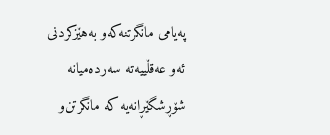په‌یامی‌ مانگرتنه‌كه‌‌و به‌هێزكردنی‌ ئه‌و عه‌قڵییه‌ته‌ سه‌رده‌میانه‌ شۆڕشگێڕانه‌یه‌ كه‌ مانگرتن‌و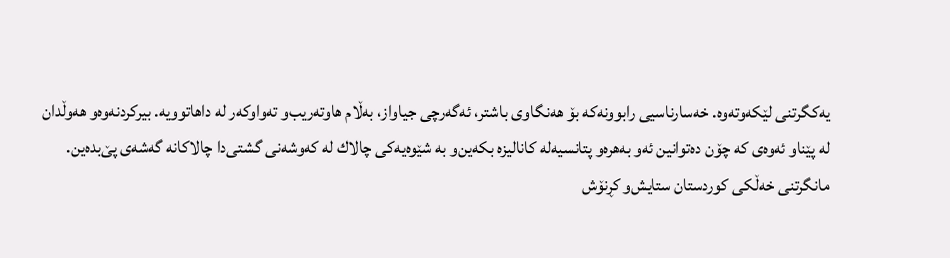یه‌كگرتنی‌ لێكه‌وته‌وه‌. خه‌سارناسیی‌ رابوونه‌كه‌ بۆ هه‌نگاوی‌ باشتر، ئه‌گه‌رچی‌ جیاواز، به‌ڵام هاوته‌ریب‌و ته‌واوكه‌ر له‌ داهاتوویه‌. بیركردنه‌وه‌‌و هه‌وڵدان له‌ پێناو ئه‌وه‌ی‌ كه‌ چۆن ده‌توانین ئه‌و به‌هره‌‌و پتانسیه‌له‌ كانالیزه‌ بكه‌ین‌و به‌ شێوه‌یه‌كی‌ چالاك له‌ كه‌وشه‌نی‌ گشتی‌‌دا چالاكانه‌ گه‌شه‌ی‌ پێ‌‌بده‌ین. مانگرتنی‌ خه‌ڵكی‌ كوردستان ستایش‌و كڕنۆش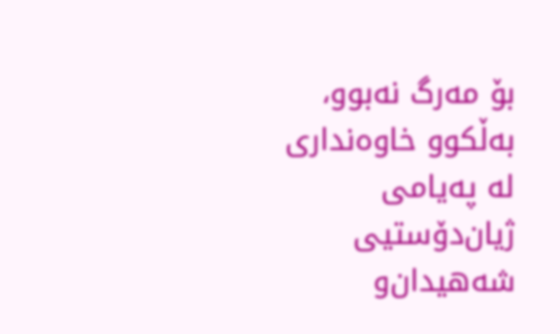بۆ مه‌رگ نه‌بوو، به‌ڵكوو خاوه‌نداری‌ له‌ په‌یامی‌ ژیان‌دۆستیی‌ شه‌هیدان‌و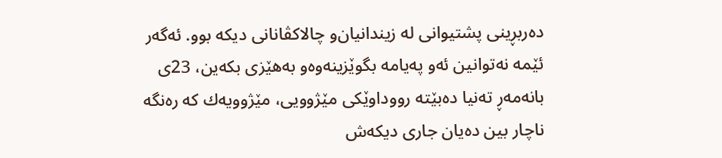ده‌ربڕینی‌ پشتیوانی‌ له‌ زیندانیان‌و چالاكڤانانی‌ دیكه‌ بوو. ئه‌گه‌ر ئێمه‌ نه‌توانین ئه‌و په‌یامه‌ بگوێزینه‌وه‌‌و به‌هێزی‌ بكه‌ین، 23ی‌ بانه‌مه‌ڕ ته‌نیا ده‌بێته‌ رووداوێكی‌ مێژوویی‌، مێژوویه‌ك كه‌ ره‌نگه‌ ناچار بین ده‌یان جاری‌ دیكه‌ش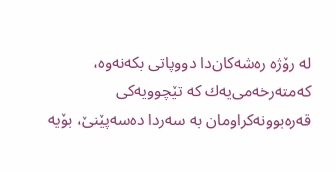له‌ رۆژه‌ ره‌شه‌كان‌دا دووپاتی‌ بكه‌نه‌وه‌، كه‌مته‌رخه‌می‌‌یه‌ك كه‌ تێچوویه‌كی‌ قه‌ره‌بوونه‌كراومان به‌ سه‌ردا ده‌سه‌پێنێ‌، بۆیه‌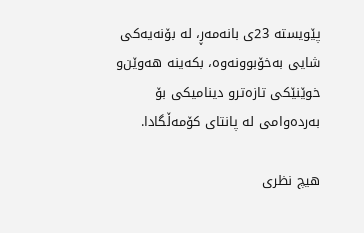پێویسته‌ 23ی‌ بانه‌مه‌ڕ، له‌ بۆنه‌یه‌كی‌ شایی‌ به‌خۆبوونه‌وه‌، بكه‌ینه‌ هه‌وێن‌و خوێنێكی‌ تازه‌تر‌و دینامیكی‌ بۆ به‌رده‌وامی‌ له‌ پانتای‌ كۆمه‌ڵگادا.

هیچ نظری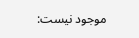موجود نیست: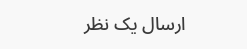ارسال یک نظر